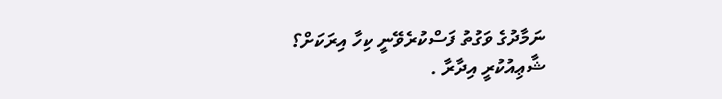ނަމާދުގެ ވަގުތު ފަސްކުރެވޭނީ ކިހާ އިރަކަށް؟
ޝާޢިއުކުރީ އިދާރާ .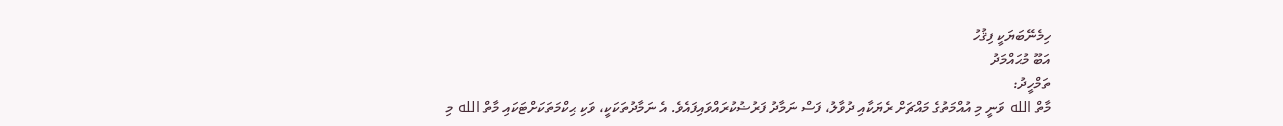ހިމެނޭބަޔަކީ ފިޤުހު
އަބޫ މުޙައްމަދު
ތަމްހީދު:
މާތް الله ވަނީ މި އުއްމަތުގެ މައްޗަށް ރެޔަކާއި ދުވާލު، ފަސް ނަމާދު ފަރުޟުކުރައްވައިފައެވެ. އެ ނަމާދުތަކަކީ، ވަކި ޙިކްމަތަކަށްޓަކައި މާތް الله މި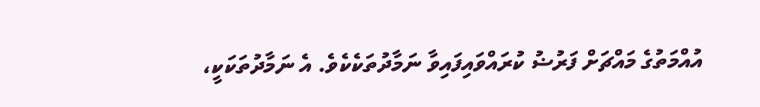އުއްމަތުގެ މައްޗަށް ފަރުޟު ކުރައްވައިފައިވާ ނަމާދުތަކެކެވެ. އެ ނަމާދުތަކަކީ،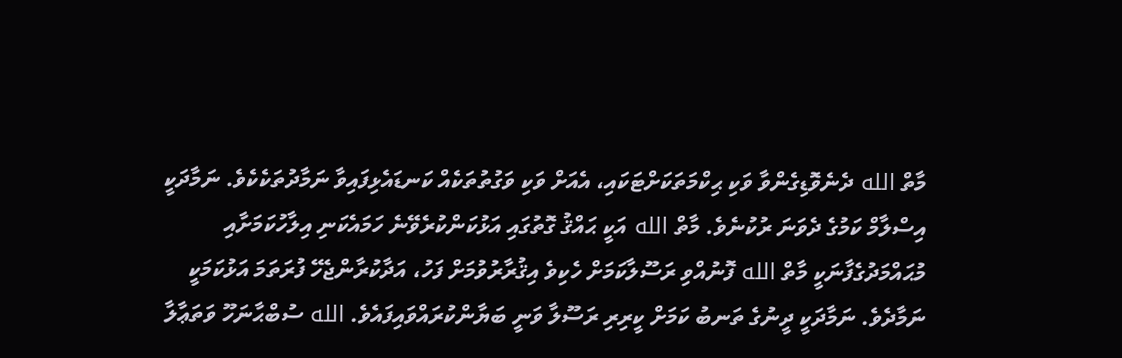މާތް الله ދެނެވޮޑިގެންވާ ވަކި ޙިކްމަތަކަށްޓަކައި، އެއަށް ވަކި ވަގުތުތަކެއް ކަނޑައެޅިފައިވާ ނަމާދުތަކެކެވެ. ނަމާދަކީ އިސްލާމް ކަމުގެ ދެވަނަ ރުކުނެވެ. މާތް الله އަކީ ޙައްޤު ގޮތުގައި އަޅުކަންކުރެވޭނެ ހަމައެކަނި އިލާހުކަމަށާއި މުޙައްމަދުގެފާނަކީ މާތް الله ފޮނުއްވި ރަސޫލާކަމަށް ހެކިވެ އިޤުރާރުވުމަށް ފަހު، އަދާކުރާންޖެހޭ ފުރަތަމަ އަޅުކަމަކީ ނަމާދެވެ. ނަމާދަކީ ދީނުގެ ތަނބު ކަމަށް ކީރިރި ރަސޫލާ ވަނީ ބަޔާންކުރައްވައިފައެވެ. الله ސުބްޙާނަހޫ ވަތަޢާލާ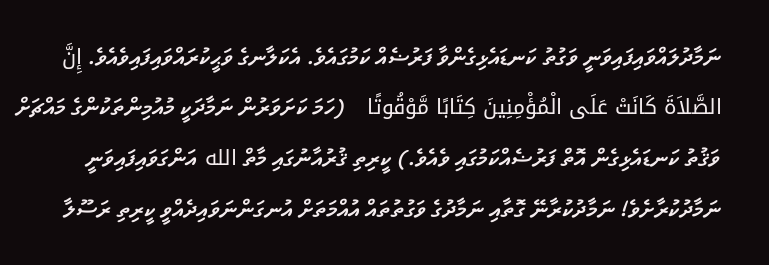ނަމާދުލައްވައިފައިވަނީ ވަގުތު ކަނޑައެޅިގެންވާ ފަރުޟެއް ކަމުގައެވެ. އެކަލާނގެ ވަޙީކުރައްވައިފައިވެއެވެ. إِنَّ الصَّلاَةَ كَانَتْ عَلَى الْمُؤْمِنِينَ كِتَابًا مَّوْقُوتًا   (ހަމަ ކަށަވަރުން ނަމާދަކީ މުއުމިންތަކުންގެ މައްޗަށް ވަޤުތު ކަނޑައެޅިގެން އޮތް ފަރުޟެއްކަމުގައި ވެއެވެ.) ކީރިތި ޤުރުއާނުގައި މާތް الله އަންގަވައިފައިވަނީ ނަމާދުކުރާށެވެ! ނަމާދުކުރާނޭ ގޮތާއި ނަމާދުގެ ވަގުތުތައް އުއްމަތަށް އުނގަންނަވައިދެއްވީ ކީރިތި ރަސޫލާ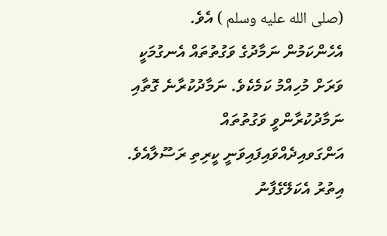(صلى الله عليه وسلم ) އެވެ.
އެހެންކަމުން ނަމާދުގެ ވަގުތުތައް އެނގުމަކީ ވަރަށް މުހިއްމު ކަމެކެވެ. ނަމާދުކުރާނެ ގޮތާއި ނަމާދުކުރާންވީ ވަގުތުތައް އަންގަވއިދެއްވައިފައިވަނީ ކީރިތި ރަސޫލާއެވެ. އިތުރު އެކަލޭގެފާނު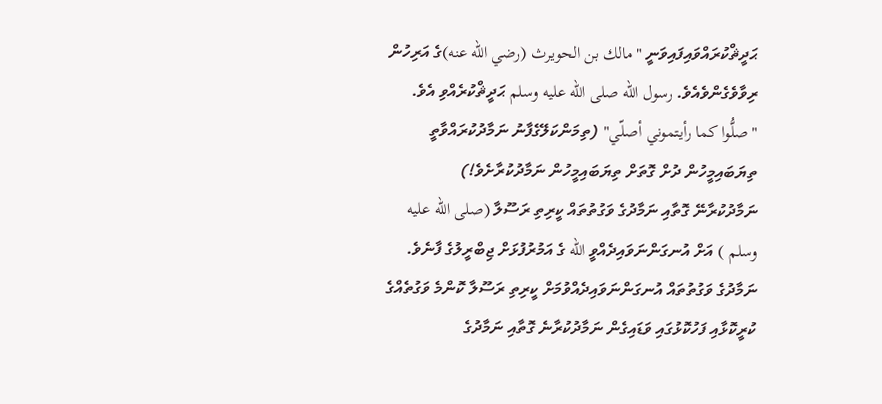ޙަދީޘްކުރައްވައިފައިވަނީ "مالك بن الحويرث (رضي الله عنه)ގެ އަރިހުން ރިވާވެގެންވެއެވެ. رسول الله صلى الله عليه وسلم ޙަދީޘްކުރެއްވި އެވެ. "صلُّوا كما رأيتموني أصلّي" (ތިމަންކަލޭގެފާނު ނަމާދުކުރައްވާތީ ތިޔަބައިމީހުން ދުށް ގޮތަށް ތިޔަބައިމީހުން ނަމާދުކުރާށެވެ!)
ނަމާދުކުރާނޭ ގޮތާއި ނަމާދުގެ ވަގުތުތައް ކީރިތި ރަސޫލާ (صلى الله عليه وسلم ) އަށް އުނގަންނަވައިދެއްވީ الله ގެ އަމުރުފުޅަށް ޖިބްރީލުގެ ފާނެވެ. ނަމާދުގެ ވަގުތުތައް އުނގަންނަވައިދެއްވުމަށް ކީރިތި ރަސޫލާ ކޮންމެ ވަގުތެއްގެ ކުރީކޮޅާއި ފަހުކޮޅުގައި ވަޑައިގެން ނަމާދުކުރާނެ ގޮތާއި ނަމާދުގެ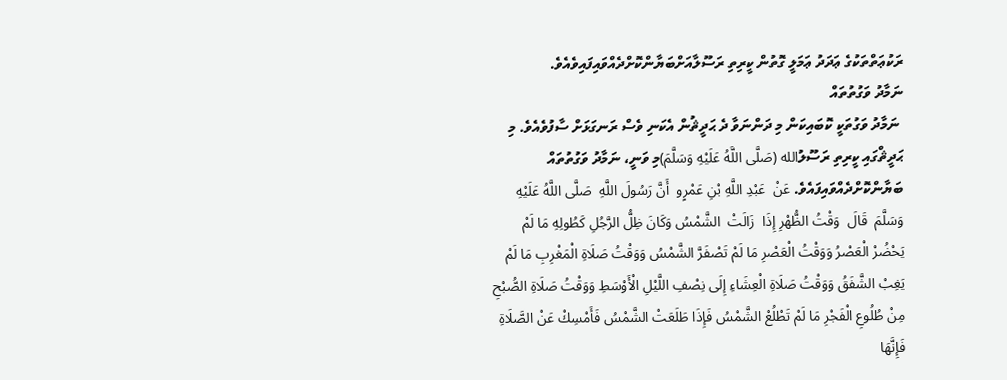ރަކުޢަތްތަކުގެ ޢަދަދު ޢަމަލީ ގޮތުން ކީރިތި ރަސޫލާއަށްބަޔާންކޮށްދެއްވައިފައިވެއެވެ.
ނަމާދު ވަގުތުތައް
 ނަމާދު ވަގުތަކީ ކޮބައިކަން މި ދަންނަވާ ދެ ޙަދީޘުން އެކަނި ވެސް ރަނގަޅަށް ސާފުވެއެވެ. މި ޙަދީޘްގައި ކީރިތި ރަސޫލުالله (صَلَّى اللَّهُ عَلَيْهِ وَسَلَّمَ)މި ވަނީ، ނަމާދު ވަގުތުތައް ބަޔާންކޮށްދެއްވައިފައެވެ. عَنْ  عَبْدِ اللَّهِ بْنِ عَمْرٍو  أَنَّ رَسُولَ اللَّهِ  صَلَّى اللَّهُ عَلَيْهِ وَسَلَّمَ  قَالَ  وَقْتُ الظُّهْرِ إِذَا  زَالَتْ  الشَّمْسُ وَكَانَ ظِلُّ الرَّجُلِ كَطُولِهِ مَا لَمْ يَحْضُرْ الْعَصْرُ وَوَقْتُ الْعَصْرِ مَا لَمْ تَصْفَرَّ الشَّمْسُ وَوَقْتُ صَلَاةِ الْمَغْرِبِ مَا لَمْ يَغِبْ الشَّفَقُ وَوَقْتُ صَلَاةِ الْعِشَاءِ إِلَى نِصْفِ اللَّيْلِ الْأَوْسَطِ وَوَقْتُ صَلَاةِ الصُّبْحِ مِنْ طُلُوعِ الْفَجْرِ مَا لَمْ تَطْلُعْ الشَّمْسُ فَإِذَا طَلَعَتْ الشَّمْسُ فَأَمْسِكْ عَنْ الصَّلَاةِ فَإِنَّهَا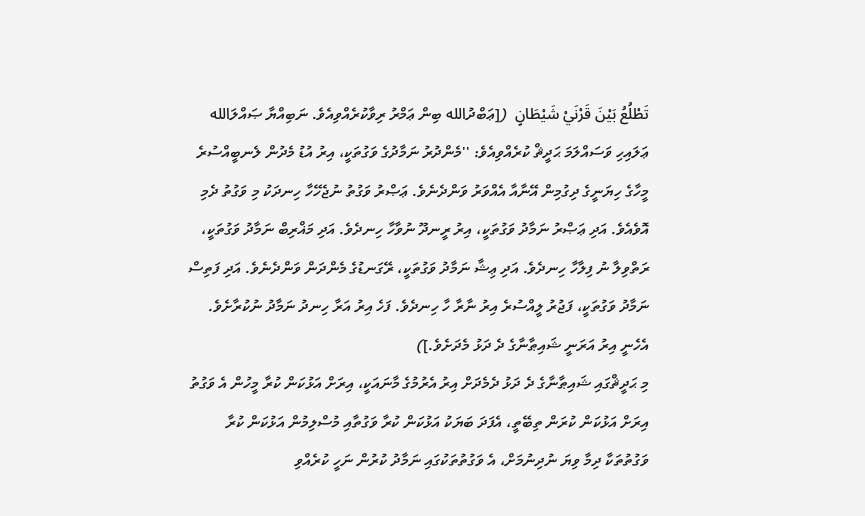تَطْلُعُ بَيْنَ قَرْنَيْ شَيْطَانٍ  ([ޢަބްދުالله ބިން ޢަމްރު ރިވާކުރެއްވިއެވެ. ނަބިއްޔާ ޞައްލަالله ޢަލައިހި ވަސައްލަމަ ޙަދީޘް ކުރެއްވިއެވެ: ''މެންދުރު ނަމާދުގެ ވަގުތަކީ، އިރު އުޑު މެދުން ލެނބީއްސުރެ މީހާގެ ހިޔަނީގެ ދިގުމިން އޭނާއާ އެއްވަރު ވަންދެނެވެ. ޢަޞްރު ވަގުތު ނުޖެހޭހާ ހިނދަކު މި ވަގުތު ދެމި އޮވެއެވެ. އަދި ޢަޞްރު ނަމާދު ވަގުތަކީ، އިރު ރީނދޫ ނުވާހާ ހިނދެވެ. އަދި މަޣްރިބް ނަމާދު ވަގުތަކީ، ރަތްވިލާ ނު ފިލާހާ ހިނދެވެ. އަދި ޢިޝާ ނަމާދު ވަގުތަކީ، ރޭގަނޑުގެ މެންދަން ވަންދެނެވެ. އަދި ފަތިސް ނަމާދު ވަގުތަކީ، ފަޖުރު ލީއްސުރެ އިރު ނާރާ ހާ ހިނދެވެ. ފަހެ އިރު އަރާ ހިނދު ނަމާދު ނުކުރާށެވެ. އެހެނީ އިރު އަރަނީ ޝައިޠާނާގެ ދެ ދަޅު މެދަށެވެ.])
މި ޙަދީޘްގައި ޝައިޠާނާގެ ދެ ދަޅު ދެމެދަށް އިރު އެރުމުގެ މާނައަކީ، އިރަށް އަޅުކަން ކުރާ މީހުން އެ ވަގުތު އިރަށް އަޅުކަން ކުރަން ތިބޭތީ، އެފަދަ ބަޔަކު އަޅުކަން ކުރާ ވަގުތާއި މުސްލިމުން އަޅުކަން ކުރާ ވަގުތުތަކާ ދިމާ ވިޔަ ނުދިނުމަށް، އެ ވަގުތުތަކުގައި ނަމާދު ކުރުން ނަހީ ކުރެއްވި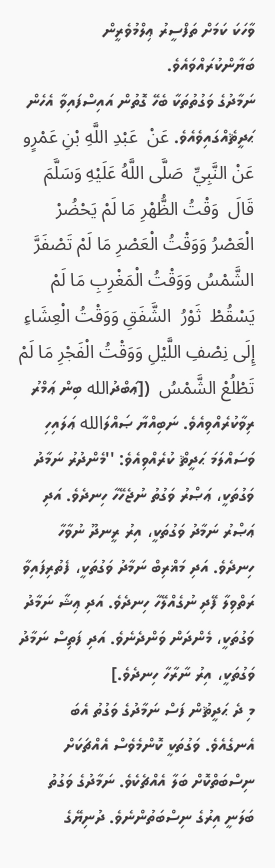ވާހަކަ ކަމަށް ތަފްސީރު ޢިލްމުވެރީން ބަޔާންކުރައްވައެވެ.
ނަމާދުގެ ވަގުތުތަކާ ބެހޭ ގޮތުން އައިސްފައިވާ އެހެން ޙަދީޘެއްގައިވެއެވެ. عَنْ  عَبْدِ اللَّهِ بْنِ عَمْرٍو  عَنْ النَّبِيِّ  صَلَّى اللَّهُ عَلَيْهِ وَسَلَّمَ  قَالَ  وَقْتُ الظُّهْرِ مَا لَمْ يَحْضُرْ الْعَصْرُ وَوَقْتُ الْعَصْرِ مَا لَمْ تَصْفَرَّ الشَّمْسُ وَوَقْتُ الْمَغْرِبِ مَا لَمْ يَسْقُطْ  ثَوْرُ  الشَّفَقِ وَوَقْتُ الْعِشَاءِ إِلَى نِصْفِ اللَّيْلِ وَوَقْتُ الْفَجْرِ مَا لَمْ تَطْلُعْ الشَّمْسُ  ([ޢަބްދުالله ބިން ޢަމްރު ރިވާކުރެއްވިއެވެ. ނަބިއްޔާ ޞައްލަالله ޢަލައިހި ވަސައްލަމަ ޙަދީޘް ކުރެއްވިއެވެ: ''މެންދުރު ނަމާދު ވަގުތަކީ، ޢަޞްރު ވަގުތު ނުޖެހޭހާ ހިނދެވެ. އަދި ޢަޞްރު ނަމާދު ވަގުތަކީ، އިރު ރީނދޫ ނުވާހާ ހިނދެވެ. އަދި މަޣްރިބް ނަމާދު ވަގުތަކީ، ފެތުރިފައިވާ ރަތްވިލާ ފޭދި ނުގެއްލޭހާ ހިނދެވެ. އަދި ޢިޝާ ނަމާދު ވަގުތަކީ، މެންދަން ވަންދެނެވެ. އަދި ފަތިސް ނަމާދު ވަގުތަކީ، އިރު ނާރާހާ ހިނދެވެ.]
މި ދެ ޙަދީޘުން ފަސް ނަމާދުގެ ވަގުތު އެބަ އެނގެއެވެ. ވަގުތަކީ ކޮންމެވެސް އެއްޗަކަށް ނިސްބަތްކޮށް ބަލާ އެއްޗެކެވެ. ނަމާދުގެ ވަގުތު ބަލަނީ އިރުގެ ނިސްބަތުންނެވެ. ދުނިޔޭގެ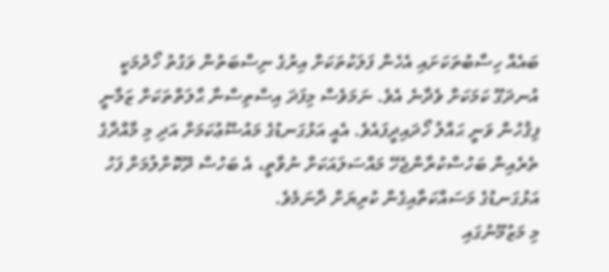ބައެއް ހިސާބުތަކަށައި އެހެން ފަލަކުތަކަށް އިރުގެ ނިސްބަތުން ވަގުތު ހޯދުމަކީ އުނދަގޫ ކަމަކަށް ވެދާނެ އެވެ. ނަމަވެސް މިފަދަ އިސްތިސްނާ ޙާލަތްތަކަށް ޒަމާނީ ފިޤުހުން ވަނީ ޙައްލު ހޯދައިދީފައެވެ. އެއީ އަޅުގަނޑުގެ މައުޟޫޢުކަމަށް އަދި މި މާއްދާގެ ތެރެއިން ބަހުސްކުރާންޖެހޭ މައްސަލައަކަށް ނުވާތީ، އެ ބަހުސް ދޫކޮށްލުމަށް ފަހު އަޅުގަނޑުގެ މަސައްކަތާއިގެން ކުރިޔަށް ދާނަމެވެ.
މި މަޒުމޫނުގައި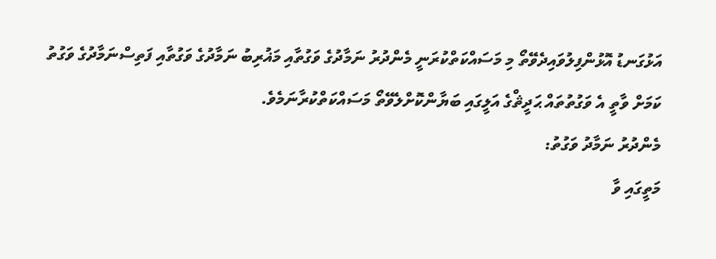އަޅުގަނޑު އޮޅުންފިލުވައިދެވޭތޯ މި މަސައްކަތްކުރަނީ މެންދުރު ނަމާދުގެ ވަގުތާއި މަޣުރިބު ނަމާދުގެ ވަގުތާއި ފަތިސްނަމާދުގެ ވަގުތު ކަމަށް ވާތީ އެ ވަގުތުތައް ޙަދީޘްގެ އަލީގައި ބަޔާންކޮށްލެވޭތޯ މަސައްކަތްކުރާނަމެވެ.
މެންދުރު ނަމާދު ވަގުތު:
މަތީގައި ވާ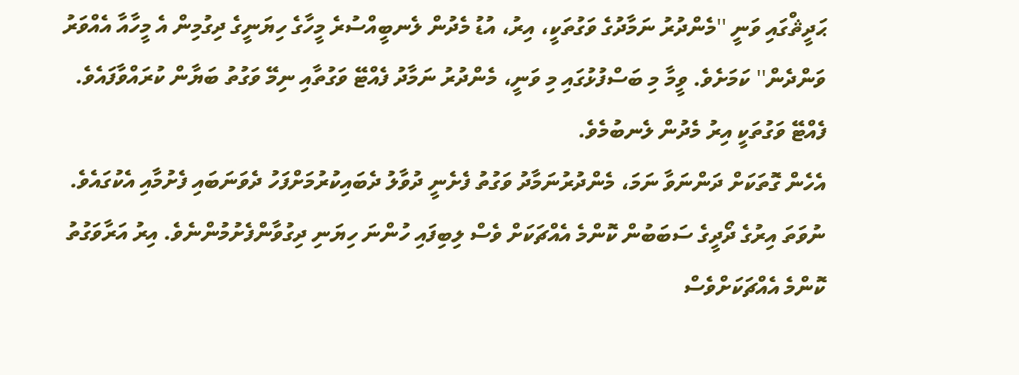ޙަދީޘްގައި ވަނީ ''މެންދުރު ނަމާދުގެ ވަގުތަކީ، އިރު، އުޑު މެދުން ލެނބީއްސުރެ މީހާގެ ހިޔަނީގެ ދިގުމިން އެ މީހާއާ އެއްވަރު ވަންދެން'' ކަމަށެވެ. ވީމާ މި ބަސްފުޅުގައި މި ވަނީ، މެންދުރު ނަމާދު ފެއްޓޭ ވަގުތާއި ނިމޭ ވަގުތު ބަޔާން ކުރައްވާފައެވެ. ފެއްޓޭ ވަގުތަކީ އިރު މެދުން ލެނބުމެވެ.
އެހެން ގޮތަކަށް ދަންނަވާ ނަމަ، މެންދުރުނަމާދު ވަގުތު ފެށެނީ ދުވާލު ދެބައިކުރުމަށްފަހު ދެވަނަބައި ފެށުމާއި އެކުގައެވެ. ނުވަތަ އިރުގެ ދޯދީގެ ސަބަބުން ކޮންމެ އެއްޗަކަށް ވެސް ލިބިފައި ހުންނަ ހިޔަނި ދިގުވާންފެށުމުންނެވެ. އިރު އަރާވަގުތު ކޮންމެ އެއްޗަކަށްވެސް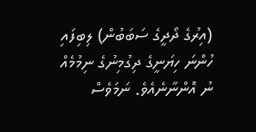(އިރުގެ ދޯދީގެ ސަބަބުން) ލިބިފައި ހުންނަ ހިޔަނީގެ ދިގުމިނުގެ ނިމުމެއް ނު އޮންނާނެއެވެ. ނަމަވެސް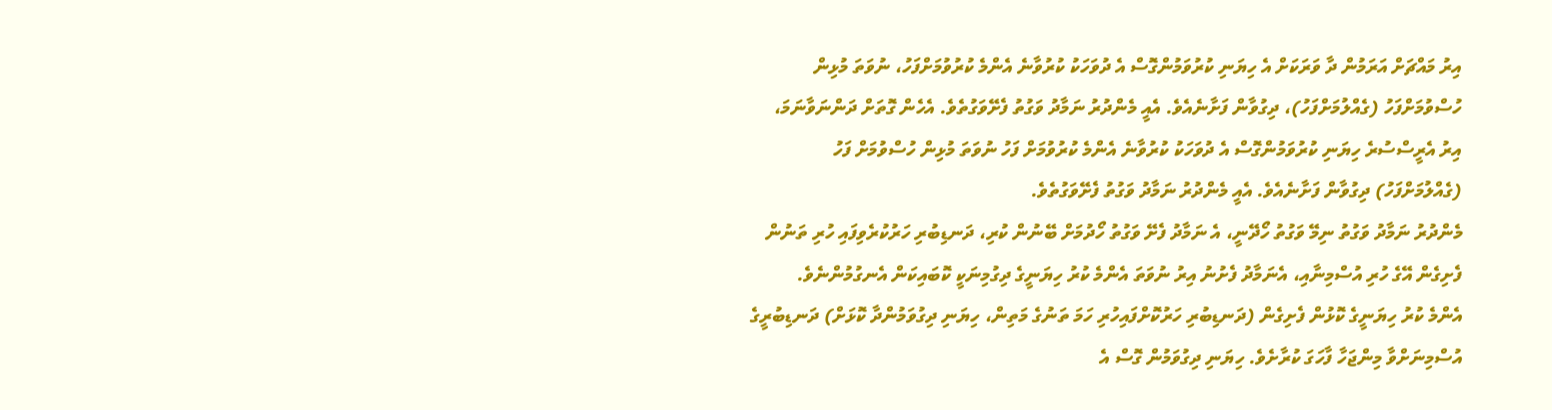އިރު މައްޗަށް އަރަމުން ދާ ވަރަކަށް އެ ހިޔަނި ކުރުވަމުންގޮސް އެ ދުވަހަކު ކުރުވާނެ އެންމެ ކުރުވުމަށްފަހު، ނުވަތަ މުޅިން ހުސްވުމަށްފަހު (ގެއްލުމަށްފަހު)، ދިގުވާން ފަށާނެއެވެ. އެއީ މެންދުރު ނަމާދު ވަގުތު ފެށޭވަގުތެވެ. އެހެން ގޮތަށް ދަންނަވާނަމަ، އިރު އެރީސްސުރެ ހިޔަނި ކުރުވަމުންގޮސް އެ ދުވަހަކު ކުރުވާނެ އެންމެ ކުރުވުމަށް ފަހު ނުވަތަ މުޅިން ހުސްވުމަށް ފަހު (ގެއްލުމަށްފަހު) ދިގުވާން ފަށާނެއެވެ. އެއީ މެންދުރު ނަމާދު ވަގުތު ފެށޭވަގުތެވެ.
މެންދުރު ނަމާދު ވަގުތު ނިމޭ ވަގުތު ހޯދޭނީ، އެ ނަމާދު ފެށޭ ވަގުތު ހޯދުމަށް ބޭނުން ކުރި، ދަނޑިބުރި ހަރުކުރެވިފައި ހުރި ތަނުން ފެށިގެން އޭގެ ހުރި އުސްމިނާއި، އެނަމާދު ފެށުނު އިރު ނުވަތަ އެންމެ ކުރު ހިޔަނީގެ ދިގުމިނަކީ ކޮބައިކަން އެނގުމުންނެވެ.
އެންމެ ކުރު ހިޔަނީގެ ކޮޅުން ފެށިގެން (ދަނޑިބުރި ހަރުކޮށްފައިހުރި ހަމަ ތަނުގެ މަތިން، ހިޔަނި ދިގުވަމުންދާ ކޮޅަށް) ދަނޑިބުރީގެ އުސްމިނަށްވާ މިންޖަހާ ފާހަގަ ކުރާށެވެ. ހިޔަނި ދިގުވަމުން ގޮސް އެ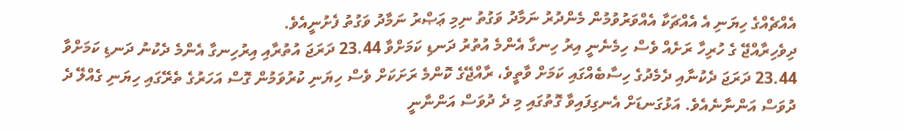އެއްޗެއްގެ ހިޔަނި އެ އެއްޗަކާ އެއްވަރުވުމުން މެންދުރު ނަމާދު ވަގުތު ނިމި ޢަޞްރު ނަމާދު ވަގުތު ފެށުނީއެވެ.
ދިވެހިރާއްޖޭ ގެ ހުރިހާ ރަށެއް ވެސް ހިމެނެނީ އިރު ހިނގާ އެންމެ އުތުރު ދަނޑި ކަމަށްވާ 23.44 ދަރަޖަ އުތުރާއި އިރުހިނގާ އެންމެ ދެކުނު ދަނޑި ކަމަށްވާ  23.44 ދަރަޖަ ދެކުނާއި ދެމެދުގެ ހިސާބެއްގައި ކަމަށް ވާތީވެ، ރާއްޖޭގެ ކޮންމެ ރަށަކަށް ވެސް ހިޔަނި ކުރުވަމުން ގޮސް އަހަރުގެ ތެރޭގައި ހިޔަނި ގެއްލޭ ދެ ދުވަސް އަންނާނެއެވެ. އަޅުގަނޑަށް އެނގިފައިވާ ގޮތުގައި މި ދެ ދުވަސް އަންނާނީ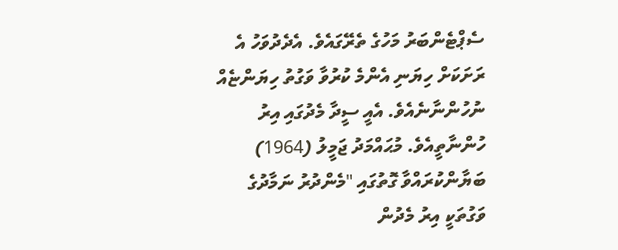ސެޕްޓެންބަރު މަހުގެ ތެރޭގައެވެ. އެދެދުވަހު އެ ރަށަކަށް ހިޔަނި އެންމެ ކުރުވާ ވަގުތު ހިޔަންޏެއް ނުހުންނާނެއެވެ. އެއީ ސީދާ މެދުގައި އިރު ހުންނާތީއެވެ. މުޙައްމަދު ޖަމީލު (1964) ބަޔާންކުރައްވާ ގޮތުގައި "މެންދުރު ނަމާދުގެ ވަގުތަކީ އިރު މެދުން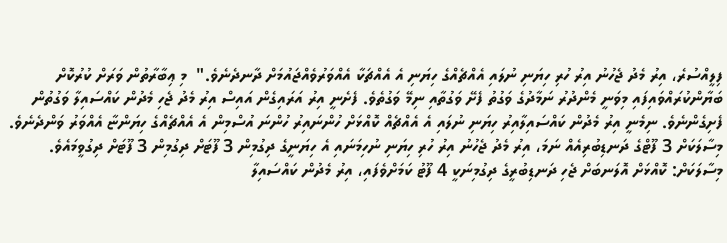ފިލީއްސުރެ، އިރު މެދު ޖެހުނު އިރު ހުރި ހިޔަނި ނުލައި އެއްޗެއްގެ ހިޔަނި އެ އެއްޗަކާ އެއްވަރުވެއްޖައުމަށް ދާނދެނެވެ."  މި ޢިބާރާތުން ވަރަށް ކުރުކޮށް ބަޔާންކުރައްވައިފައި މިވަނީ މެންދުރު ނަމާދުގެ ވަގުތު ފެށޭ ވަގުތާއި ނިމޭ ވަގުތެވެ. ފެށެނީ އިރު އަރައިގެން އައިސް އިރު މެދު ޖެހި މެދުން ކައްސައިލާ ވަގުތުން ފެށިގެންނެވެ. ނިމެނީ އިރު މެދުން ކައްސައިލާއިރު ހިޔަނި ނުލައި އެ އެއްޗެއް ކޮއްޅަށް ހުންނައިރު ހުންނަ އުސްމިން އެ އެއްޗެއްގެ ހިޔަންޏާ އެއްވަރު ވަންދެނެވެ. މިސާލަކަށް 3 ފޫޓްގެ ދަނޑިބުރިއެއް ނަމަ، އިރު މެދު ޖެހުނު އިރު ހުރި ހިޔަނި ނުހިމަނައި އެ ހިޔަނީގެ ދިގުމިން 3 ފޫޓަށް ދިގުމިން 3 ފޫޓަށް ދިގުވީމައެވެ. މިސާލަކަށް: ކޮއްޅަށް އޮލަނބަށް ޖެހި ދަނޑިބުރީގެ ދިގުމިނަކީ 4 ފޫޓު ކަމަށްވެފައި، އިރު މެދުން ކައްސައިލާ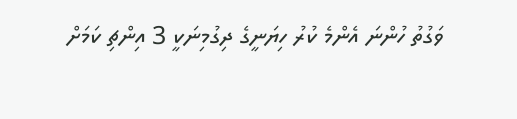ވަގުތު ހުންނަ އެންމެ ކުރު ހިޔަނީގެ ދިގުމިނަކީ 3 އިންޗި ކަމަށް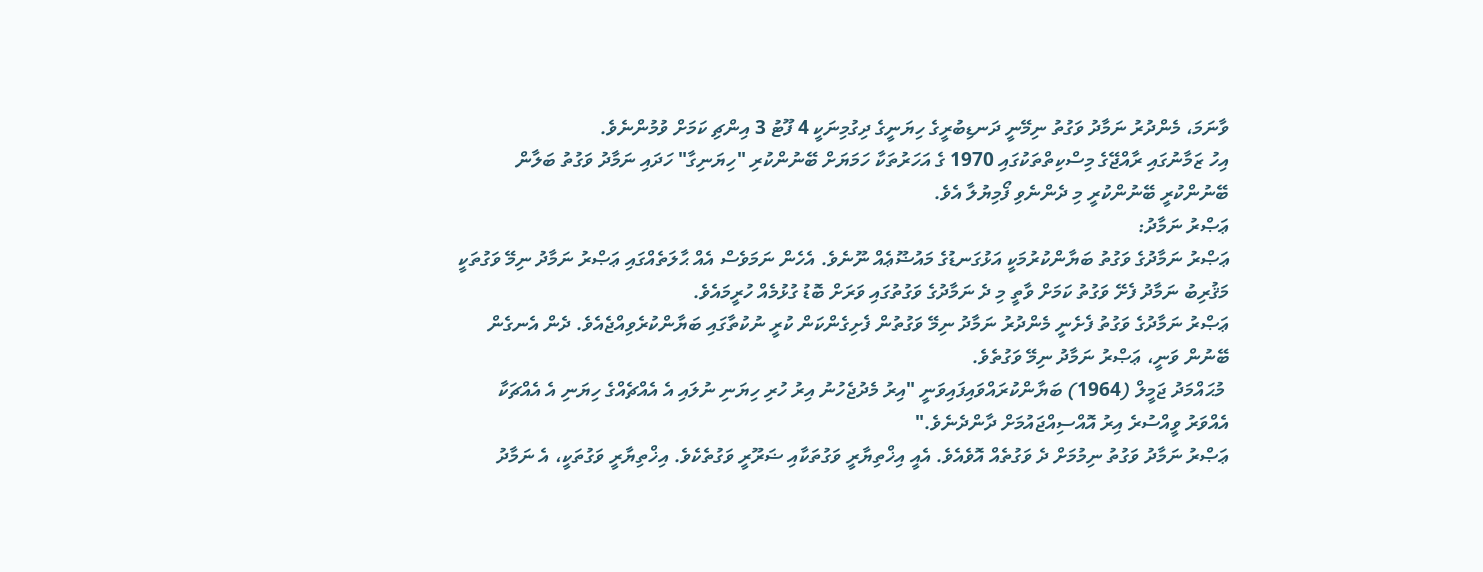ވާނަމަ، މެންދުރު ނަމާދު ވަގުތު ނިމޭނީ ދަނޑިބުރީގެ ހިޔަނީގެ ދިގުމިނަކީ 4 ފޫޓު 3 އިންޗި ކަމަށް ވުމުންނެވެ.
އިހު ޒަމާނުގައި ރާއްޖޭގެ މިސްކިތްތަކުގައި 1970 ގެ އަހަރުތަކާ ހަމަޔަށް ބޭނުންކުރި "ހިޔަނިގާ" ހަދައި ނަމާދު ވަގުތު ބަލާން ބޭނުންކުރީ ބޭނުންކުރީ މި ދެންނެވި ފޯމިޔުލާ އެވެ.
ޢަޞްރު ނަމާދު:
ޢަޞްރު ނަމާދުގެ ވަގުތު ބަޔާންކުރުމަކީ އަޅުގަނޑުގެ މައުޟޫޢެއް ނޫނެވެ. އެހެން ނަމަވެސް އެއް ޙާލަތެއްގައި ޢަޞްރު ނަމާދު ނިމޭ ވަގުތަކީ މަޤުރިބު ނަމާދު ފެށޭ ވަގުތު ކަމަށް ވާތީ މި ދެ ނަމާދުގެ ވަގުތުގައި ވަރަށް ބޮޑު ގުޅުމެއް ހުރީމައެވެ.
ޢަޞްރު ނަމާދުގެ ވަގުތު ފެށެނީ މެންދުރު ނަމާދު ނިމޭ ވަގުތުން ފެށިގެންކަން ކުރީ ނުކުތާގައި ބަޔާންކުރެވިއްޖެއެވެ. ދެން އެނގެން ބޭނުން ވަނީ، ޢަޞްރު ނަމާދު ނިމޭ ވަގުތެވެ.
 މުޙައްމަދު ޖަމީލް (1964) ބަޔާންކުރައްވައިފައިވަނީ "އިރު މެދުޖެހުނު އިރު ހުރި ހިޔަނި ނުލައި އެ އެއްޗެއްގެ ހިޔަނި އެ އެއްޗަކާ އެއްވަރު ވީއްސުރެ އިރު އޮއްސިއްޖައުމަށް ދާންދެނެވެ."
ޢަޞްރު ނަމާދު ވަގުތު ނިމުމަށް ދެ ވަގުތެއް އޮވެއެވެ. އެއީ އިޚްތިޔާރީ ވަގުތަކާއި ޟަރޫރީ ވަގުތެކެވެ. އިޚްތިޔާރީ ވަގުތަކީ، އެ ނަމާދު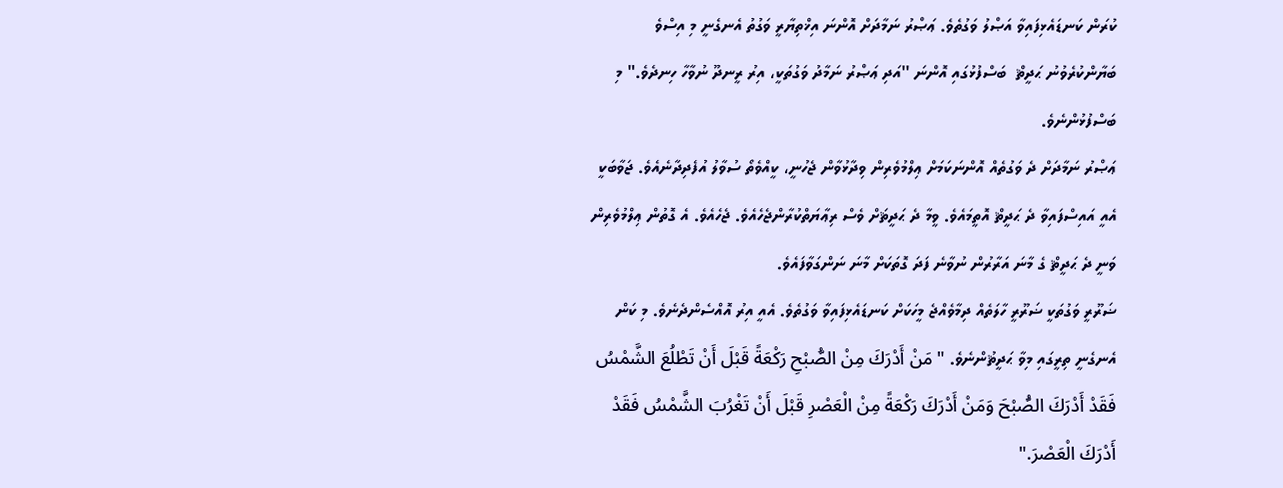ކުރަން ކަނޑައެޅިފައިވާ އަޞްލު ވަގުތެވެ. ޢަޞްރު ނަމާދަށް އޮންނަ އިޚްތިޔާރީ ވަގުތު އެނގެނީ މި އިސްވެ ބަޔާންކުރެވުނު ޙަދީޘް  ބަސްފުޅުގައި އޮންނަ ''އަދި ޢަޞްރު ނަމާދު ވަގުތަކީ، އިރު ރީނދޫ ނުވާހާ ހިނދެވެ." މި ބަސްފުޅުންނެވެ.
ޢަޞްރު ނަމާދަށް ދެ ވަގުތެއް އޮންނަކަމަށް ޢިލްމުވެރިން ވިދާޅުވާން ޖެހުނީ، ކީއްވެތޯ ސުވާލު އުފެދިދާނެއެވެ. ޖަވާބަކީ އެއީ އައިސްފައިވާ ދެ ޙަދީޘް އޮތީމައެވެ. ވީމާ ދެ ޙަދީޘަށް ވެސް ރިޢާޔަތްކުރާންޖެހެއެވެ. ޖެހެއެވެ. އެ ގޮތުން ޢިލްމުވެރިން ވަނީ ދެ ޙަދީޘް ގެ މާނަ އަރާރުން ނުވާނެ ފަދަ ގޮތަކަށް މާނަ ނަންގަވާފައެވެ.
ޟަރޫރީ ވަގުތަކީ ޟަރޫރީ ހާލަތެއް ދިމާވެއްޖެ މީހަކަށް ކަނޑައެޅިފައިވާ ވަގުތެވެ. އެއީ އިރު އޮއްސެންދެނެވެ. މި ކަން އެނގެނީ ތިރީގައި މިވާ ޙަދީޘުންނެވެ. "مَنْ أَدْرَكَ مِنْ الصُّبْحِ رَكْعَةً قَبْلَ أَنْ تَطْلُعَ الشَّمْسُ فَقَدْ أَدْرَكَ الصُّبْحَ وَمَنْ أَدْرَكَ رَكْعَةً مِنْ الْعَصْرِ قَبْلَ أَنْ تَغْرُبَ الشَّمْسُ فَقَدْ أَدْرَكَ الْعَصْرَ."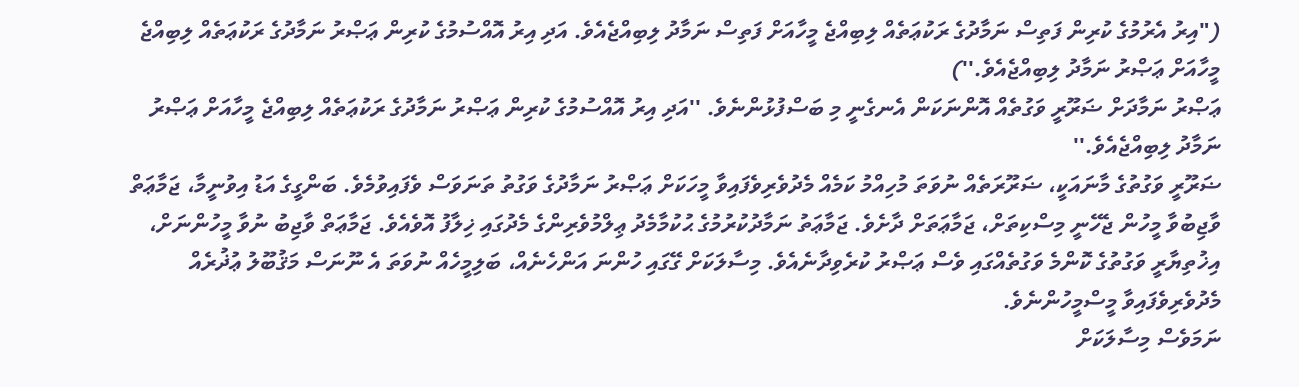("އިރު އެރުމުގެ ކުރިން ފަތިސް ނަމާދުގެ ރަކުޢަތެއް ލިބިއްޖެ މީހާއަށް ފަތިސް ނަމާދު ލިބިއްޖެއެވެ. އަދި އިރު އޮއްސުމުގެ ކުރިން ޢަޞްރު ނަމާދުގެ ރަކުޢަތެއް ލިބިއްޖެ މީހާއަށް ޢަޞްރު ނަމާދު ލިބިއްޖެއެވެ.'')
ޢަޞްރު ނަމާދަށް ޟަރޫރީ ވަގުތެއް އޮންނަކަން އެނގެނީ މި ބަސްފުޅުންނެވެ. ''އަދި އިރު އޮއްސުމުގެ ކުރިން ޢަޞްރު ނަމާދުގެ ރަކުޢަތެއް ލިބިއްޖެ މީހާއަށް ޢަޞްރު ނަމާދު ލިބިއްޖެއެވެ.''
ޟަރޫރީ ވަގުތުގެ މާނައަކީ، ޟަރޫރަތެއް ނުވަތަ މުހިއްމު ކަމެއް މެދުވެރިވެފައިވާ މީހަކަށް ޢަޞްރު ނަމާދުގެ ވަގުތު ތަނަވަސް ވެފައިވުމެވެ. ބަންގީގެ އަޑު އިވުނީމާ، ޖަމާޢަތް ވާޖިބުވާ މީހުން ޖެހޭނީ މިސްކިތަށް، ޖަމާޢަތަށް ދާށެވެ. ޖަމާޢަތު ނަމާދުކުރުމުގެ ޙުކުމާމެދު ޢިލްމުވެރިންގެ މެދުގައި ޚިލާފު އޮވެއެވެ. ޖަމާޢަތް ވާޖިބު ނުވާ މީހުންނަށް، އިޚުތިޔާރީ ވަގުތުގެ ކޮންމެ ވަގުތެއްގައި ވެސް ޢަޞްރު ކުރެވިދާނެއެވެ. މިސާލަކަށް ގޭގައި ހުންނަ އަންހެނެއް، ބަލިމީހެއް ނުވަތަ އެ ނޫނަސް މަޤުބޫލު ޢުޛުރެއް މެދުވެރިވެފައިވާ މީސްމީހުންނެވެ.
ނަމަވެސް މިސާލަކަށް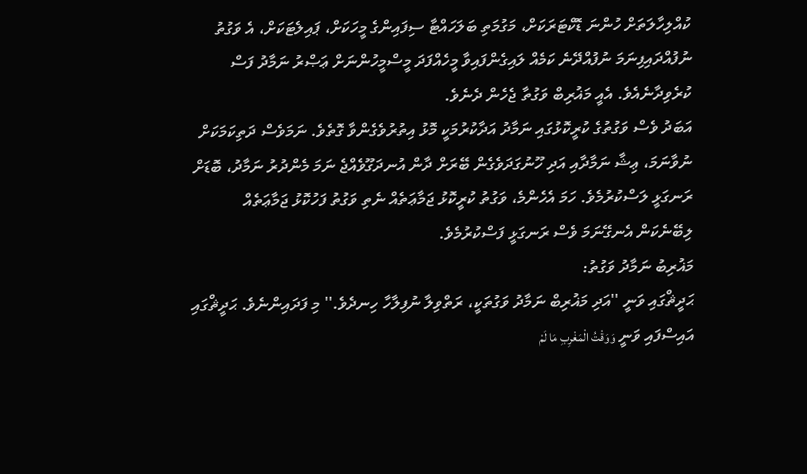ކުއްލިހާލަތަށް ހުންނަ ޑޮކްޓަރަކަށް، މަގުމަތި ބަލަހައްޓާ ސިފައިންގެ މީހަކަށް، ޕައިލެޓަކަށް، އެ ވަގުތު ނުފުއްދައިފިނަމަ ނުފުއްދޭނެ ކަމެއް ލައިގެންފައިވާ މީހެއްފަދަ މީސްމީހުންނަށް ޢަޞްރު ނަމާދު ފަސް ކުރެވިދާނެއެވެ. އެއީ މަޣުރިބް ވަގުތާ ޖެހެން ދެނެވެ.
އަބަދު ވެސް ވަގުތުގެ ކުރީކޮޅުގައި ނަމާދު އަދާކުރުމަކީ މޮޅު އިތުރުވެގެންވާ ގޮތެވެ. ނަމަވެސް ދަތިކަމަކަށް ނުވާނަމަ، ޢިޝާ ނަމާދާއި އަދި ހޫނުގަދަވެގެން ބޭރަށް ދާން އުނދަގޫވެއްޖެ ނަމަ މެންދުރު ނަމާދު، ބޮޑަށް ރަނގަޅީ ލަސްކުރުމެވެ. ހަމަ އެހެންމެ، ވަގުތު ކުރީކޮޅު ޖަމާޢަތެއް ނެތި ވަގުތު ފަހުކޮޅު ޖަމާޢަތެއް ލިބޭނެކަން އެނގޭނަމަ ވެސް ރަނގަޅީ ފަސްކުރުމެވެ.
މަޣުރިބު ނަމާދު ވަގުތު:
ޙަދީޘްގައި ވަނީ ''އަދި މަޣުރިބް ނަމާދު ވަގުތަކީ، ރަތްވިލާ ނުފިލާހާ ހިނދެވެ.'' މި ފަދައިންނެވެ. ޙަދީޘްގައި އައިސްފައި ވަނީ وَوَقْتُ الْمَغْرِبِ مَا لَمْ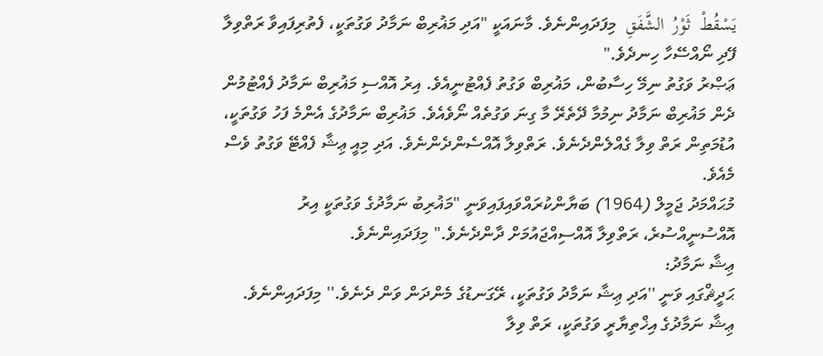يَسْقُطْ  ثَوْرُ  الشَّفَقِ  މިފަދައިންނެވެ. މާނައަކީ "އަދި މަޣުރިބް ނަމާދު ވަގުތަކީ، ފެތުރިފައިވާ ރަތްވިލާ ފޭދި ނޯއްސޭހާ ހިނދެވެ."
ޢަޞްރު ވަގުތު ނިމޭ ހިސާބުން، މަޣުރިބް ވަގުތު ފެއްޓުނީއެވެ. އިރު އޮއްސި މަޣުރިބް ނަމާދު ފެއްޓުމުން ދެން މަޣުރިބް ނަމާދު ނިމުމާ ދޭތެރޭ މާ ގިނަ ވަގުތެއް ނޯވެއެވެ. މަޣުރިބް ނަމާދުގެ އެންމެ ފަހު ވަގުތަކީ، އުޑުމަތިން ރަތް ވިލާ ގެއްލެންދެނެވެ. ރަތްވިލާ އޮއްސެންދެންނެވެ. އަދި މިއީ ޢިޝާ ފެއްޓޭ ވަގުތު ވެސް މެއެވެ.
މުޙައްމަދު ޖަމީލް (1964) ބަޔާންކުރައްވައިފައިވަނީ "މަޣުރިބު ނަމާދުގެ ވަގުތަކީ އިރު އޮއްސުނީއްސުރެ، ރަތްވިލާ އޮއްސިއްޖައުމަށް ދާންދެނެވެ." މިފަދައިންނެވެ.
ޢިޝާ ނަމާދު:
ޙަދީޘްގައި ވަނީ ''އަދި ޢިޝާ ނަމާދު ވަގުތަކީ، ރޭގަނޑުގެ މެންދަން ވަން ދެނެވެ.'' މިފަދައިންނެވެ.
ޢިޝާ ނަމާދުގެ އިޚްތިޔާރީ ވަގުތަކީ، ރަތް ވިލާ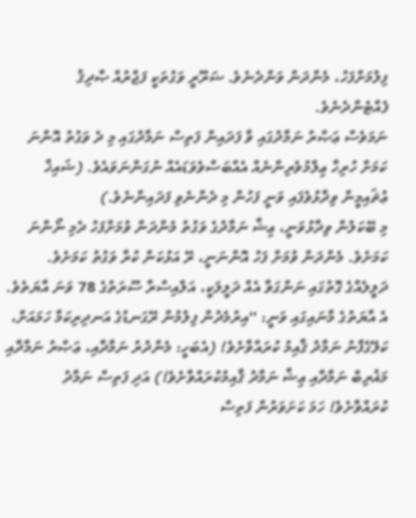ފިލުމަށްފަހު، މެންދަން ވަންދެނެވެ. ޟަރޫރީ ވަގުތަކީ ފަޖްރުއް ޞާދިޤު ފެއްޓެންދެނެވެ.
ނަމަވެސް ޢަޞްރު ނަމާދުގައި ވާ ފަދައިން ފަތިސް ނަމާދުގައި މި ދެ ވަގުތު އޮންނަ ކަމަށް ހުރިހާ ޢިލްމުވެރިންނެއް އެއްބަސްވެވަޑައެއް ނުގަންނަވައެވެ. (ޝައިޚް ޢުޘައިމީން ވިދާޅުވެފައި ވަނީ ފަހުން މި ދެންނެވި ފަދައިންނެވެ.)
މި ބޭކަލުން ވިދާޅުވަނީ، ޢިޝާ ނަމާދުގެ ވަގުތު މެންދަން ވުމަށްފަހު ދެމި ނޯންނަ ކަމަށެވެ. މެންދަން ވުމަށް ފަހު އޮންނަނީ، ރޭ އަޅުކަން ކުރާ ވަގުތު ކަމަށެވެ. ދަލީލެއްގެ ގޮތުގައި ނަންގަވާ އެއް ދަލީލަކީ، އަލްއިސްރާ ސޫރަތުގެ 78 ވަނަ އާޔަތެވެ. އެ އާޔަތުގެ މާނައިގައި ވަނީ: ''އިރުމެދުން ފިލުމުން ރޭގަނޑުގެ އަނދިރިކަމާ ހަމައަށް، ކަލޭގެފާނު ނަމާދު ޤާއިމު ކުރައްވާށެވެ! (އެބަހީ: މެންދުރު ނަމާދާއި، ޢަޞްރު ނަމާދާއި މަޣުރިބް ނަމާދާއި ޢިޝާ ނަމާދު ޤާއިމުކުރައްވާށެވެ!) އަދި ފަތިސް ނަމާދު ކުރައްވާށެވެ! ހަމަ ކަށަވަރުން ފަތިސް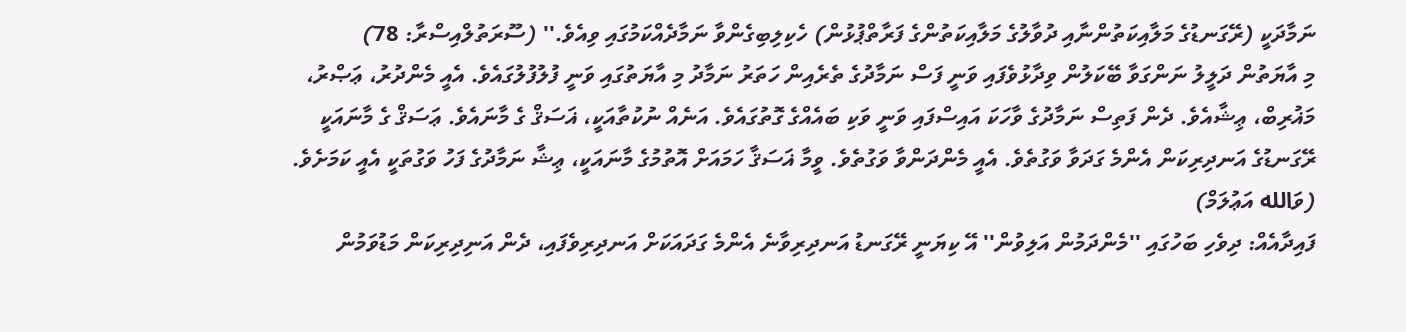ނަމާދަކީ (ރޭގަނޑުގެ މަލާއިކަތުންނާއި ދުވާލުގެ މަލާއިކަތުންގެ ފަރާތްޕުޅުން) ހެކިލިބިގެންވާ ނަމާދެއްކަމުގައި ވިއެވެ.'' (ސޫރަތުލްއިސްރާ: 78)
މި އާޔަތުން ދަލީލު ނަންގަވާ ބޭކަލުން ވިދާޅުވެފައި ވަނީ ފަސް ނަމާދުގެ ތެރެއިން ހަތަރު ނަމާދު މި އާޔަތުގައި ވަނީ ފުލުފުލުގައެވެ. އެއީ މެންދުރު، ޢަޞްރު، މަޣުރިބް، ޢިޝާއެވެ. ދެން ފަތިސް ނަމާދުގެ ވާހަކަ އައިސްފައި ވަނީ ވަކި ބައެއްގެ ގޮތުގައެވެ. އަނެއް ނުކުތާއަކީ، ޣަސަޤް ގެ މާނައެވެ. ޢަސަޤް ގެ މާނައަކީ ރޭގަނޑުގެ އަނދިރިކަން އެންމެ ގަދަވާ ވަގުތެވެ. އެއީ މެންދަންވާ ވަގުތެވެ. ވީމާ ޣަސަޤާ ހަމައަށް އޮތުމުގެ މާނައަކީ، ޢިޝާ ނަމާދުގެ ފަހު ވަގުތަކީ އެއީ ކަމަށެވެ. (ވަالله އަޢުލަމް)
ފައިދާއެއް: ދިވެހި ބަހުގައި ''މެންދަމުން އަލިވުން'' އޭ ކިޔަނީ ރޭގަނޑު އަނދިރިވާނެ އެންމެ ގަދައަކަށް އަނދިރިވެފައި، ދެން އަނިދިރިކަން މަޑުވަމުން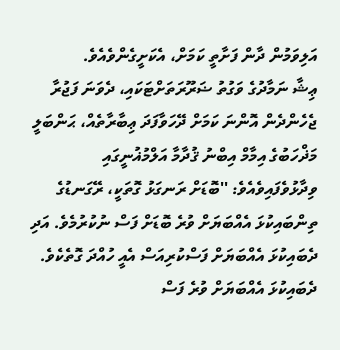އަލިވަމުން ދާން ފަށާތީ ކަމަށް، އެކަށީގެންވެއެވެ.
ޢިޝާ ނަމާދުގެ ވަގުތު ޟަރޫރަތަށްޓަކައި، ދެވަނަ ފަޖުރާ ޖެހެންދެން އޮންނަ ކަމަށް ދޭހަވާފަދަ ޢިބާރާތެއް، ޙަންބަލީ މަޛްހަބުގެ އިމާމް އިބްނު ޤުދާމާ އަލްމުޣުނީގައި ވިދާޅުވެފައިވެއެވެ: ''ބޮޑަށް ރަނގަޅު ގޮތަކީ، ރޭގަނޑުގެ ތިންބައިކުޅަ އެއްބަޔަށް ވުރެ ބޮޑަށް ފަސް ނުކުރުމެވެ. އަދި ދެބައިކުޅަ އެއްބަޔަށް ފަސްކުރިއަސް އެއީ ހުއްދަ ގޮތެކެވެ. ދެބައިކުޅަ އެއްބަޔަށް ވުރެ ފަސް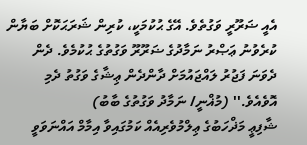އެއީ ޟަރޫރީ ވަގުތެވެ. އޭގެ ޙުކުމަކީ، ކުރިން ޝަރަޙަކޮށް ބަޔާން ކުރެވުނު ޢަޞްރު ނަމާދުގެ ޟަރޫރޫ ވަގުތުގެ ޙުކުމެވެ. ދެން ދެވަނަ ފަޖުރު ލައްޖައުމަށް ދާންދެން ޢިޝާގެ ވަގުތު ދެމި އޮވެއެވެ.'' (މުޣްނީ/ ނަމާދު ވަގުތުގެ ބާބު)
ޝާފިޢީ މަޛްހަބުގެ ޢިލްމުވެރިއެއް ކަމުގައިވާ އިމާމް އައްނަވަވީ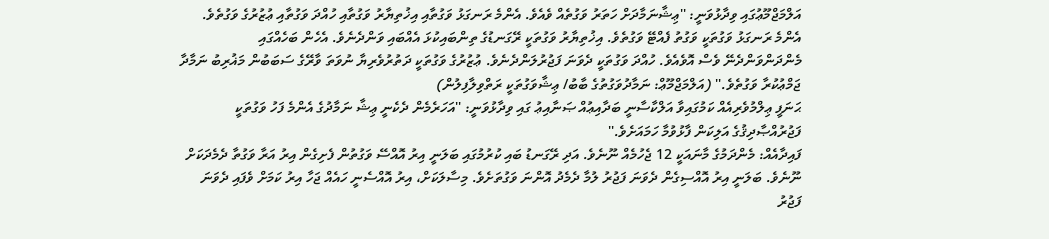އަލްމަޖްމޫޢުގައި ވިދާޅުވަނީ: ''ޢިޝާނަމާދަށް ހަތަރު ވަގުތެއް ވެއެވެ. އެންމެ ރަނގަޅު ވަގުތާއި އިޚުތިޔާރު ވަގުތާއި ހުއްދަ ވަގުތާއި ޢުޒުރުގެ ވަގުތެވެ. އެންމެ ރަނގަޅު ވަގުތަކީ ވަގުތު ފެއްޓޭ ވަގުތެވެ. އިޚުތިޔާރު ވަގުތަކީ ރޭގަނޑުގެ ތިންބައިކުޅަ އެއްބައި ވަންދެނެވެ. އެހެން ބަހެއްގައި މެންދަންވަންދެނޭ ވެސް އޮވެއެވެ. ހުއްދަ ވަގުތަކީ ދެވަނަ ފަޖުރުލަންދެނެވެ. ޢުޒުރުގެ ވަގުތަކީ ދަތުރުވެރިޔާ ނުވަތަ ވާރޭގެ ސަބަބުން މަޣުރިބު ނަމާދާ ޖަމްޢުކުރާ ވަގުތެވެ.'' (އަލްމަޖްމޫޢް: ނަމާދުވަގުތުގެ ބާބު/ ޢިޝާވަގުތަކީ ރަތްވިލާފިލުން)
ޙަނަފީ ޢިލްމުވެރިއެއް ކަމުގައިވާ އަލްކާސާނީ ބަދާއިޢުއް ޞަނާއިޢު ގައި ވިދާޅުވަނީ: ''އަހަރެމެން ދެކެނީ ޢިޝާ ނަމާދުގެ އެންމެ ފަހު ވަގުތަކީ ފަޖުރުއްޞާދިޤުގެ އަލިކަން ފާޅުވުމާ ހަމައަށެވެ.''
ފައިދާއެއް: މެންދަމުގެ މާނައަކީ 12 ޖެހުމެއް ނޫނެވެ. އަދި ރޭގަނޑު ބައި ކުރުމުގައި ބަލަނީ އިރު އޮއްސޭ ވަގުތުން ފެށިގެން އިރު އަރާ ވަގުތާ ދެމެދަކަށް ނޫނެވެ. ބަލަނީ އިރު އޮއްސިގެން ދެވަނަ ފަޖުރު ލުމާ ދެމެދު އޮންނަ ވަގުތަށެވެ. މިސާލަކަށް، އިރު އޮއްސެނީ ހައެއް ޖަހާ އިރު ކަމަށް ވެފައި ދެވަނަ ފަޖުރު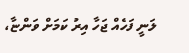ލަނީ ފަހެއް ޖަހާ އިރު ކަމަށް ވަންޏާ،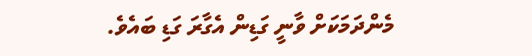މެންދަމަކަށް ވާނީ ގަޑިން އެގާރަ ގަޑި ބައެވެ.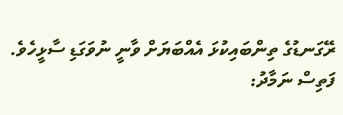ރޭގަނޑުގެ ތިންބައިކުޅަ އެއްބަޔަށް ވާނީ ނުވަގަޑި ސާޅީހެވެ.
ފަތިސް ނަމާދު: